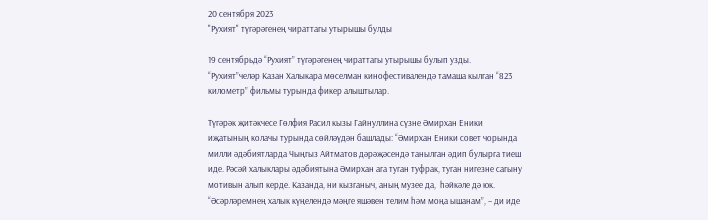20 сентября 2023
"Рухият" түгәрәгенең чираттагы утырышы булды

19 сентябрьдә “Рухият” түгәрәгенең чираттагы утырышы булып узды.  “Рухият”челәр Казан Халыкара мөселман кинофестивалендә тамаша кылган “823 километр” фильмы турында фикер алыштылар.

Түгәрәк җитәкчесе Гөлфия Расил кызы Гайнуллина сүзне Әмирхан Еники иҗатының колачы турында сөйләүдән башлады: “Әмирхан Еники совет чорында милли әдәбиятларда Чыңгыз Айтматов дәрәҗәсендә танылган әдип булырга тиеш иде. Рәсәй халыклары әдәбиятына Әмирхан ага туган туфрак, туган нигезне сагыну мотивын алып керде. Казанда, ни кызганыч, аның музее да,  һәйкәле дә юк. “Әсәрләремнең халык күңелендә мәңге яшәвен телим һәм моңа ышанам”, – ди иде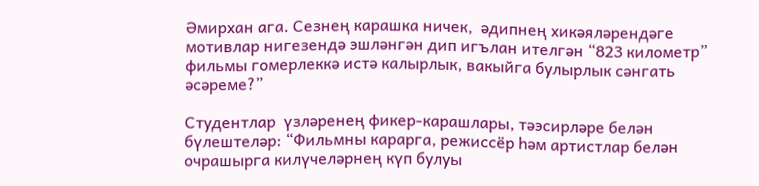Әмирхан ага. Сезнең карашка ничек,  әдипнең хикәяләрендәге мотивлар нигезендә эшләнгән дип игълан ителгән “823 километр”  фильмы гомерлеккә истә калырлык, вакыйга булырлык сәнгать әсәреме?”

Студентлар  үзләренең фикер-карашлары, тәэсирләре белән бүлештеләр: “Фильмны карарга, режиссёр һәм артистлар белән  очрашырга килүчеләрнең күп булуы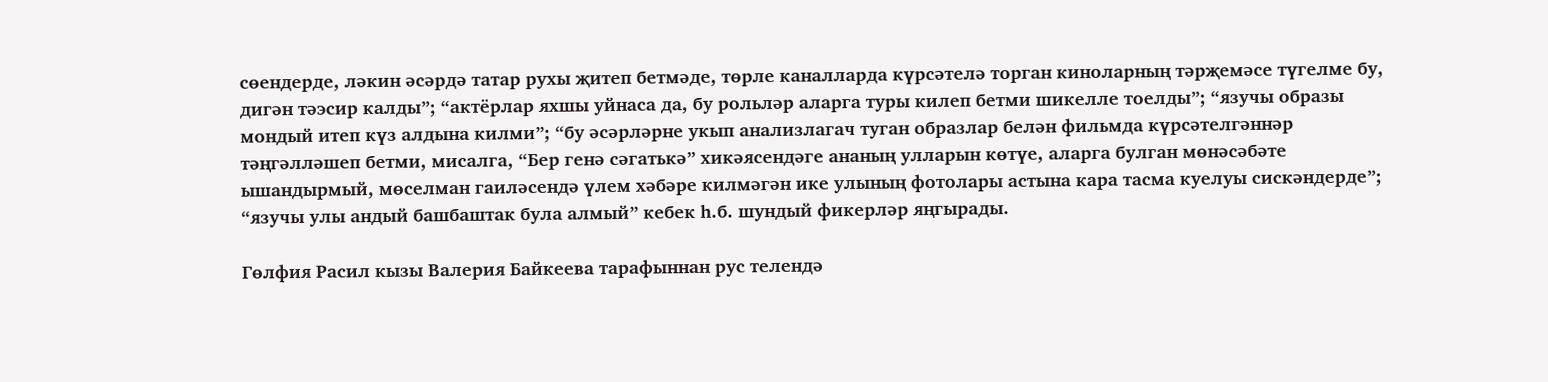сөендерде, ләкин әсәрдә татар рухы җитеп бетмәде, төрле каналларда күрсәтелә торган киноларның тәрҗемәсе түгелме бу, дигән тәэсир калды”; “актёрлар яхшы уйнаса да, бу рольләр аларга туры килеп бетми шикелле тоелды”; “язучы образы мондый итеп күз алдына килми”; “бу әсәрләрне укып анализлагач туган образлар белән фильмда күрсәтелгәннәр тәңгәлләшеп бетми, мисалга, “Бер генә сәгатькә” хикәясендәге ананың улларын көтүе, аларга булган мөнәсәбәте ышандырмый, мөселман гаиләсендә үлем хәбәре килмәгән ике улының фотолары астына кара тасма куелуы сискәндерде”; “язучы улы андый башбаштак була алмый” кебек һ.б. шундый фикерләр яңгырады.

Гөлфия Расил кызы Валерия Байкеева тарафыннан рус телендә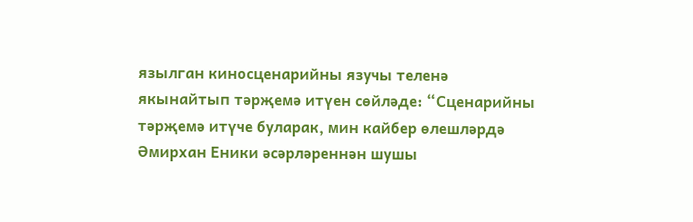язылган киносценарийны язучы теленә якынайтып тәрҗемә итүен сөйләде: “Сценарийны тәрҗемә итүче буларак, мин кайбер өлешләрдә Әмирхан Еники әсәрләреннән шушы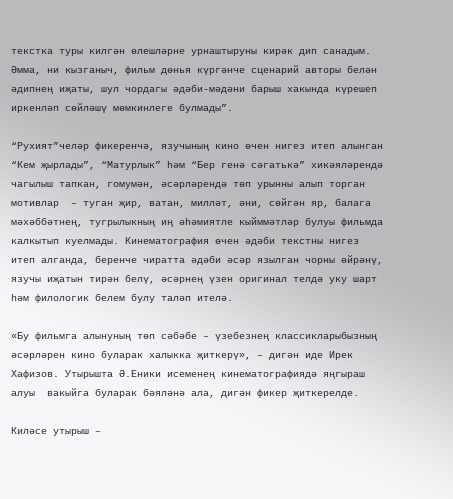текстка туры килгән өлешләрне урнаштыруны кирәк дип санадым. Әмма, ни кызганыч, фильм дөнья күргәнче сценарий авторы белән әдипнең иҗаты, шул чордагы әдәби-мәдәни барыш хакында күрешеп иркенләп сөйләшү мөмкинлеге булмады”.

“Рухият”челәр фикеренчә, язучының кино өчен нигез итеп алынган “Кем җырлады”, “Матурлык” һәм “Бер генә сәгатькә” хикәяләрендә чагылыш тапкан, гомумән, әсәрләрендә төп урынны алып торган мотивлар  – туган җир, ватан, милләт, әни, сөйгән яр, балага мәхәббәтнең, тугрылыкның иң әһәмиятле кыйммәтләр булуы фильмда  калкытып куелмады. Кинематография өчен әдәби текстны нигез итеп алганда, беренче чиратта әдәби әсәр язылган чорны өйрәнү,  язучы иҗатын тирән белү, әсәрнең үзен оригинал телдә уку шарт һәм филологик белем булу таләп ителә.

«Бу фильмга алынуның төп сәбәбе – үзебезнең классикларыбызның әсәрләрен кино буларак халыкка җиткерү», – дигән иде Ирек Хафизов. Утырышта Ә.Еники исеменең кинематографиядә яңгыраш алуы  вакыйга буларак бәяләнә ала, дигән фикер җиткерелде.

Киләсе утырыш –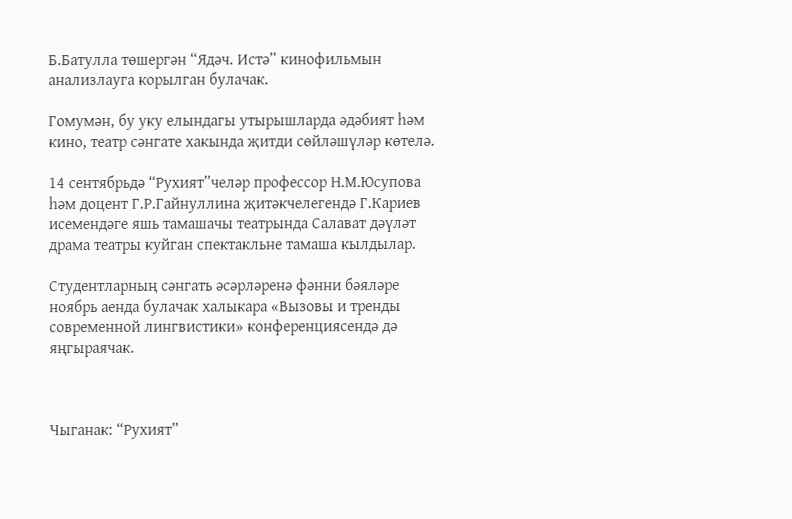Б.Батулла төшергән “Ядәч. Истә” кинофильмын анализлауга корылган булачак.

Гомумән, бу уку елындагы утырышларда әдәбият һәм  кино, театр сәнгате хакында җитди сөйләшүләр көтелә.

14 сентябрьдә “Рухият”челәр профессор Н.М.Юсупова һәм доцент Г.Р.Гайнуллина җитәкчелегендә Г.Кариев исемендәге яшь тамашачы театрында Салават дәүләт драма театры куйган спектакльне тамаша кылдылар.

Студентларның сәнгать әсәрләренә фәнни бәяләре ноябрь аенда булачак халыкара «Вызовы и тренды современной лингвистики» конференциясендә дә яңгыраячак.



Чыганак: “Рухият”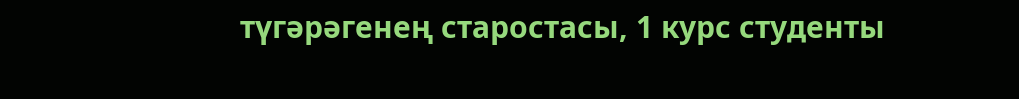түгәрәгенең старостасы, 1 курс студенты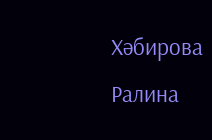Хәбирова Ралина